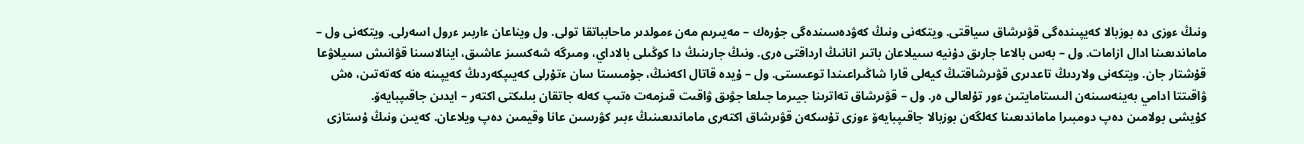ونىڭ ءوزى دە بوزبالا كەيپىندەگى قۋىرشاق سياقتى. ويتكەنى ونىڭ كەۋدەسىندەگى جۇرەك – مەيىرىم مەن ءمولدىر ماحابباتقا تولى. ول ويناعان ءاربىر ءرول اسەرلى. ويتكەنى ول – ماماندىعىنا ادال ازامات. ول – بەس بالاعا جارىق دۇنيە سىيلاعان باتىر انانىڭ ارداقتى ەرى. ونىڭ جارىنىڭ دا كوڭىلى بالاداي، ومىرگە شەكسىز عاشىق، اينالاسىنا قۋانىش سىيلاۋعا قۇشتار جان. ويتكەنى ولاردىڭ تاعدىرى قۋىرشاقتىڭ كيەلى قارا شاڭىراعىندا توعىستى. ول – ۇيدە قاتال اكەنىڭ، جۇمىستا سان ءتۇرلى كەيىپكەردىڭ كەيپىنە ەنە كەتەتىن، ەش ۋاقىتتا ادامي بەينەسىنەن الىستامايتىن ءور تۇلعالى ەر. ول – قۋىرشاق تەاترىنا جيىرما جىلعا جۋىق ۋاقىت قىزمەت ەتىپ كەلە جاتقان بىلىكتى اكتەر – ايدىن جاقىپبايەۆ.
كۇيشى بولامىن دەپ دومبىرا ماماندىعىنا كەلگەن بوزبالا جاقىپبايەۆ ءوزى تۇسكەن قۋىرشاق اكتەرى ماماندىعىنىڭ ءبىر كۋرسىن عانا وقيمىن دەپ ويلاعان. كەيىن ونىڭ ۇستازى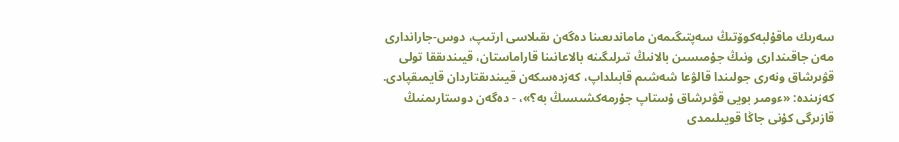سەرىك ماقۇلبەكوۆتىڭ سەپتىگىمەن ماماندىعىنا دەگەن ىقىلاسى ارتىپ، دوس-جاراندارى مەن جاقىندارى ونىڭ جۇمىسىن بالانىڭ تىرلىگىنە بالاعانىنا قاراماستان، قيىندىققا تولى قۋىرشاق ونەرى جولىندا قالۋعا شەشىم قابىلداپ، كەزدەسكەن قيىندىقتاردان قايمىقپادى. كەزىندە: «ءومىر بويى قۋىرشاق ۇستاپ جۇرمەكشىسىڭ بە؟»، - دەگەن دوستارىمنىڭ قازىرگى كۇنى جاڭا قويىلىمدى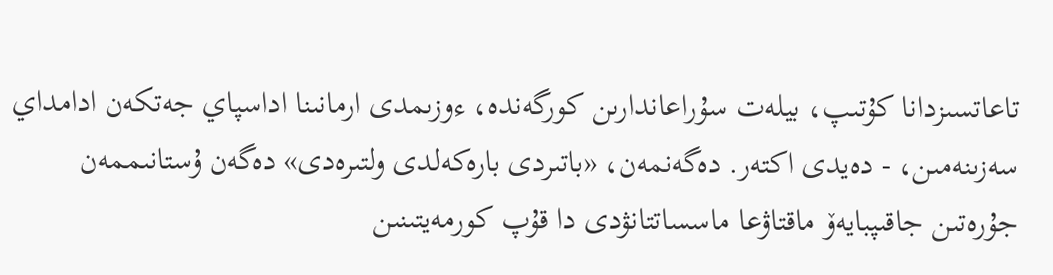تاعاتسىزدانا كۇتىپ، بيلەت سۇراعاندارىن كورگەندە، ءوزىمدى ارمانىنا اداسپاي جەتكەن ادامداي سەزىنەمىن، - دەيدى اكتەر. دەگەنمەن، «باتىردى بارەكەلدى ولتىرەدى» دەگەن ۇستانىممەن جۇرەتىن جاقىپبايەۆ ماقتاۋعا ماسساتتانۋدى دا قۇپ كورمەيتىنىن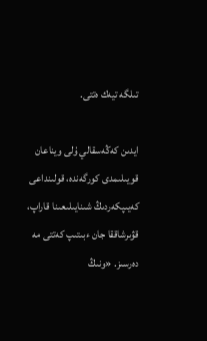تىلگە تيەك ەتتى.

ايدىن كەڭەسقالي ۇلى ويناعان قويىلىمدى كورگەندە، قولىنداعى كەيىپكەردىڭ شىنايىلىعىنا قاراپ، قۋىرشاققا جان ءبىتىپ كەتتى مە دەرسىز. «ونىڭ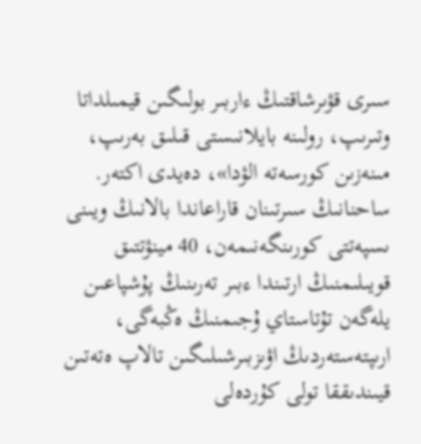سىرى قۋىرشاقتىڭ ءاربىر بولىگىن قيمىلداتا وتىرىپ، رولىنە بايلانىستى قىلىق بەرىپ، مىنەزىن كورسەتە الۋدا»، دەيدى اكتەر. ساحنانىڭ سىرتىنان قاراعاندا بالانىڭ ويىنى ىسپەتتى كورىنگەنىمەن، 40 مينۋتتىق قويىلىمنىڭ ارتىندا ءبىر تەرىنىڭ پۇشپاعىن يلەگەن تۇتاستاي ۇجىمنىڭ ەڭبەگى، ارىپتەستەردىڭ اۋىزبىرشىلىگىن تالاپ ەتەتىن قيىندىققا تولى كۇردەلى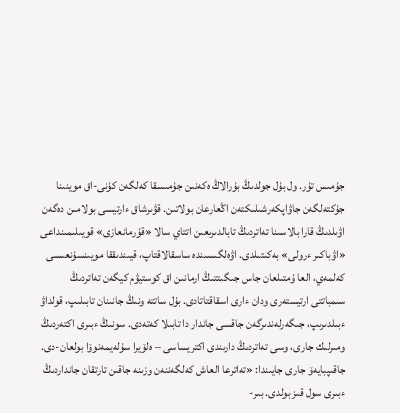جۇمىس تۇر. ول بۇل جولدىڭ بۇرالاڭ ەكەنىن جۇمىسقا كەلگەن كۇنى-اق موينىنا جۇكتەلگەن جاۋاپكەرشىلىكتەن اڭعارعان بولاتىن. قۋىرشاق ءارتيسى بولامىن دەگەن اۋىلدىڭ قارا بالاسىنا تەاتردىڭ تابالدىرىعىن اتتاي سالا «قۇرمانعازى» قويىلىمىنداعى «اۋباكىر ءرولى» بەكىتىلدى. اۋەلگىسىندە ساسقالاقتاپ، قيىندىققا مويىنسۇنعىسى كەلمەي، العا ۇمتىلعان جاس جىگىتتىڭ ارمانىن اق كوستيۋم كيگەن تەاتردىڭ سىمباتتى ارتيستەرى ودان ءارى اسقاقتاتادى. بۇل ساتتە ونىڭ جانىنان تابىلىپ، قولداۋ ءبىلدىرىپ، جىگەرلەندىرگەن جاقسى جاندار دا تابىلا كەتەدى. سونىڭ ءبىرى اكتەردىڭ ومىرلىك جارى، وسى تەاتردىڭ دارىندى اكتريساسى – ەلۆيرا سۇلەيمەنوۆا بولعان-دى. جاقىپبايەۆ جارى جايىندا: «تەاترعا العاش كەلگەننەن وزىنە جاقىن تارتقان جانداردىڭ ءبىرى سول قىز بولدى. بىر-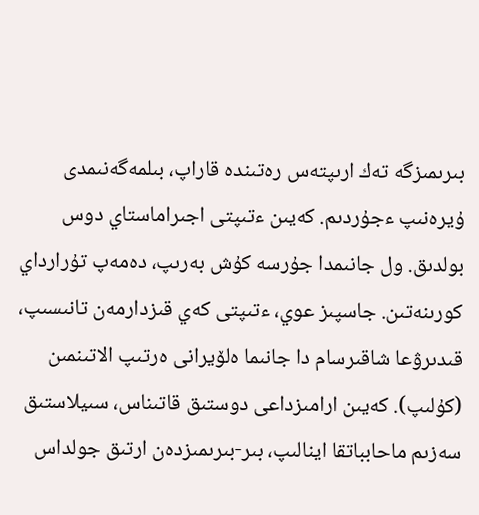بىرىمىزگە تەك ارىپتەس رەتىندە قاراپ، بىلمەگەنىمدى ۇيرەنىپ ءجۇردىم. كەيىن ءتىپتى اجىراماستاي دوس بولدىق. ول جانىمدا جۇرسە كۇش بەرىپ، دەمەپ تۇرارداي كورىنەتىن. جاسپىز عوي، ءتىپتى كەي قىزدارمەن تانىسىپ، قىدىرۋعا شاقىرسام دا جانىما ەلۆيرانى ەرتىپ الاتىنمىن (كۇلىپ). كەيىن ارامىزداعى دوستىق قاتىناس، سىيلاستىق سەزىم ماحابباتقا اينالىپ، بىر-بىرىمىزدەن ارتىق جولداس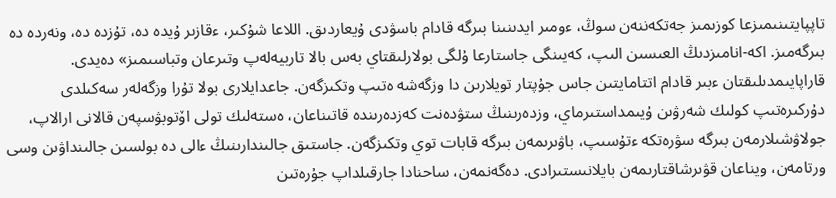تاپپايتىنىمىزعا كوزىمىز جەتكەننەن سوڭ، ءومىر ايدىنىنا بىرگە قادام باسۋدى ۇيعاردىق. اللاعا شۇكىر، ءقازىر ۇيدە دە، تۇزدە دە، ونەردە دە بىرگەمىز. اكە-انامىزدىڭ العىسىن الىپ، كەيىنگى جاستارعا ۇلگى بولارلىقتاي بەس بالا تاربيەلەپ وتىرعان وتباسىمىز» دەيدى. قاراپايىمدىلىقتان ءبىر قادام اتتامايتىن جاس جۇپتار تويلارىن دا وزگەشە ەتىپ وتكىزگەن. جاعدايلارى بولا تۇرا وزگەلەر سەكىلدى دۇركىرەتىپ كولىك شەرۋىن ۇيىمداستىرماي، وزدەرىنىڭ ستۋدەنت كەزدەرىندە قاتىناعان، ەستەلىك تولى اۆتوبۋسپەن قالانى ارالاپ، جولاۋشىلارمەن بىرگە سۋرەتكە ءتۇسىپ، باۋىرىمەن بىرگە قابات توي وتكىزگەن. جاستىق جالىندارىنىڭ ءالى دە بولسىن جالىنداۋىن وسى ورتامەن، ويناعان قۋىرشاقتارىمەن بايلانىستىرادى. دەگەنمەن، ساحنادا جارقىلداپ جۇرەتىن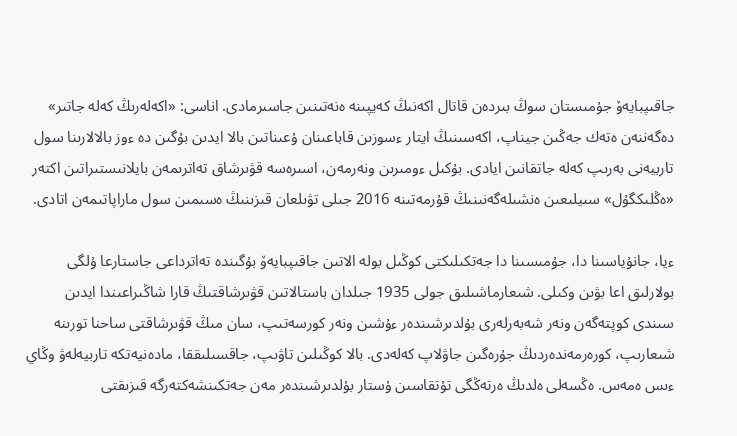جاقىپبايەۆ جۇمىستان سوڭ بىردەن قاتال اكەنىڭ كەيپىنە ەنەتىنىن جاسىرمادى. اناسى: «اكەلەرىڭ كەلە جاتىر» دەگەننەن ەتەك جەڭىن جيناپ، اكەسىنىڭ ايتار ءسوزىن قاباعىنان ۇعىناتىن بالا ايدىن بۇگىن دە ءوز بالالارىنا سول تاربيەنى بەرىپ كەلە جاتقانىن ايادى. بۇكىل ءومىرىن ونەرمەن، اسىرەسە قۋىرشاق تەاترىمەن بايلانىستىراتىن اكتەر «ەڭلىكگۇل» سىيلىعىن ەنشىلەگەنىنىڭ قۇرمەتىنە 2016 جىلى تۋىلعان قىزىنىڭ ەسىمىن سول ماراپاتىمەن اتادى.

ءيا، جانۇياسىنا دا، جۇمىسىنا دا جەتكىلىكتى كوڭىل بولە الاتىن جاقىپبايەۆ بۇگىندە تەاترداعى جاستارعا ۇلگى بولارلىق اعا بۋىن وكىلى. شىعارماشىلىق جولى 1935 جىلدان باستالاتىن قۋىرشاقتىڭ قارا شاڭىراعىندا ايدىن سىندى كوپتەگەن ونەر شەبەرلەرى بۇلدىرشىندەر ءۇشىن ونەر كورسەتىپ، سان مىڭ قۋىرشاقتى ساحنا تورىنە شىعارىپ، كورەرمەندەردىڭ جۇرەگىن جاۋلاپ كەلەدى. بالا كوڭىلىن تاۋىپ، جاقسىلىققا، مادەنيەتكە تاربيەلەۋ وڭاي ءىس ەمەس. ەڭسەلى ەلدىڭ ەرتەڭگى تۇتقاسىن ۇستار بۇلدىرشىندەر مەن جەتكىنشەكتەرگە قىزىقتى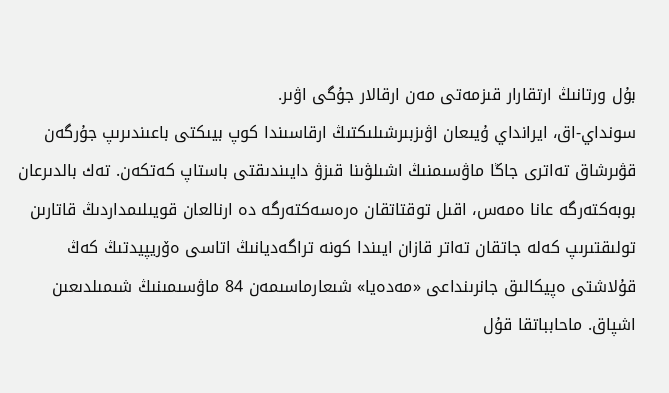بۇل ورتانىڭ ارتقارار قىزمەتى مەن ارقالار جۇگى اۋىر.
سونداي-اق، ايرانداي ۇيىعان اۋىزبىرشىلىكتىڭ ارقاسىندا كوپ بيىكتى باعىندىرىپ جۇرگەن قۋىرشاق تەاترى جاڭا ماۋسىمنىڭ اشىلۋىنا قىزۋ دايىندىقتى باستاپ كەتكەن. تەك بالدىرعان بوبەكتەرگە عانا ەمەس، اقىل توقتاتقان ەرەسەكتەرگە دە ارنالعان قويىلىمداردىڭ قاتارىن تولىقتىرىپ كەلە جاتقان تەاتر قازان ايىندا كونە تراگەديانىڭ اتاسى ەۆريپيدتىڭ كەڭ قۇلاشتى ەپيكالىق جانرىنداعى «مەدەيا» شىعارماسىمەن 84 ماۋسىمىنىڭ شىمىلدىعىن اشپاق. ماحابباتقا قۇل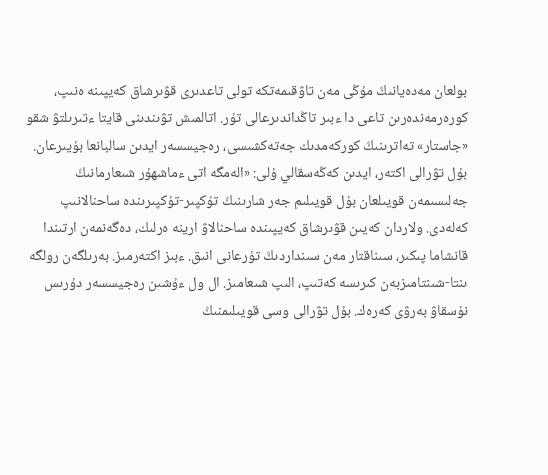بولعان مەدەيانىڭ مۇڭى مەن تاۋقىمەتكە تولى تاعدىرى قۋىرشاق كەيپىنە ەنىپ، كورەرمەندەرىن تاعى دا ءبىر تاڭداندىرعالى تۇر. اتالمىش تۋىندىنى قايتا ءتىرىلتۋ شقو «جاستار» تەاترىنىڭ كوركەمدىك جەتەكشىسى، رەجيسسەر ايدىن سالبانعا بۇيىرعان. بۇل تۋرالى اكتەر، ايدىن كەڭەسقالي ۇلى: «الەمگە اتى ءماشھۇر شىعارمانىڭ جەلىسىمەن قويىلعان بۇل قويىلىم جەر شارىنىڭ تۇكپىر-تۇكپىرىندە ساحنالانىپ كەلەدى. ولاردان كەيىن قۋىرشاق كەيپىندە ساحنالاۋ ارينە ەرلىك، دەگەنمەن ارتىندا قانشاما پىكىر، سىناقتار مەن سىنداردىڭ تۇرعانى انىق. ءبىز اكتەرمىز. بەرىلگەن رولگە ىنتا-شىنتامىزبەن كىرىسە كەتىپ، الىپ شىعامىز. ال ول ءۇشىن رەجيسسەر دۇرىس نۇسقاۋ بەرۋى كەرەك. بۇل تۋرالى وسى قويىلىمنىڭ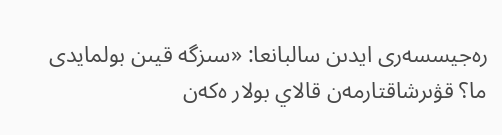رەجيسسەرى ايدىن سالبانعا: «سىزگە قيىن بولمايدى ما؟ قۋىرشاقتارمەن قالاي بولار ەكەن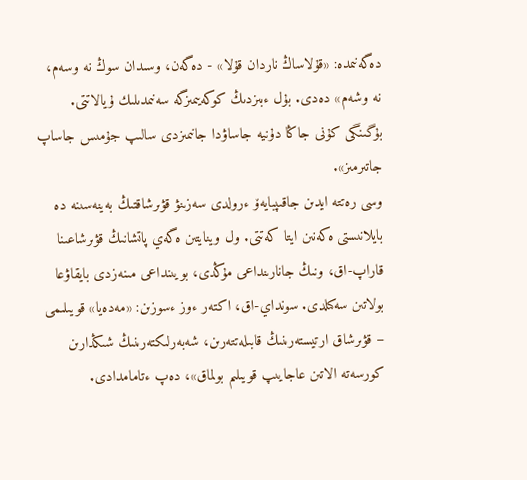دەگەنىمدە: «قۇلاساڭ ناردان قۇلا» - دەگەن، وسىدان سوڭ نە وسەم، نە وشەم» دەدى. بۇل ءبىزدىڭ كوكەيىمىزگە سەنىمدىلىك ۇيالاتتى. بۇگىنگى كۇنى جاڭا دۇنيە جاساۋدا جانىمىزدى سالىپ جۇمىس جاساپ جاتىرمىز».
وسى رەتتە ايدىن جاقىپبايەۆ ءرولدى سەزىنۋ قۋىرشاقتىڭ بەينەسىنە دە بايلانىستى ەكەنىن ايتا كەتتى. ول وينايتىن ەگەي پاتشانىڭ قۋىرشاعىنا قاراپ-اق، ونىڭ جانارىنداعى مۇڭدى، بويىنداعى مىنەزدى بايقاۋعا بولاتىن سەكىلدى. سونداي-اق، اكتەر ءوز ءسوزىن: «مەدەيا» قويىلىمى – قۋىرشاق ارتيستەرىنىڭ قابىلەتتەرىن، شەبەرلىكتەرىنىڭ شىڭدارىن كورسەتە الاتىن عاجايىپ قويىلىم بولماق»، دەپ ءتامامدادى.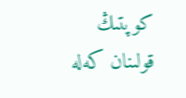كوپتىڭ قولىنان كەلە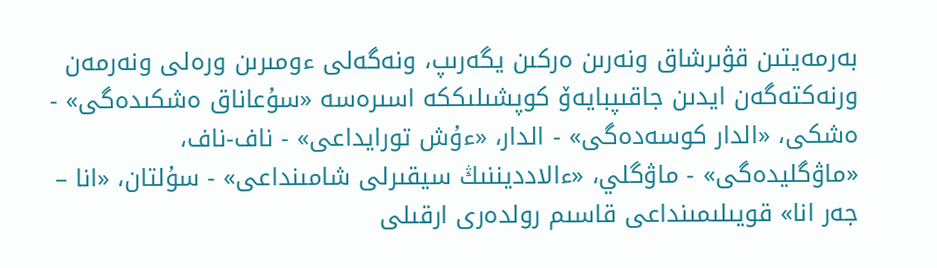بەرمەيتىن قۋىرشاق ونەرىن ەركىن يگەرىپ، ونەگەلى ءومىرىن ورەلى ونەرمەن ورنەكتەگەن ايدىن جاقىپبايەۆ كوپشىلىككە اسىرەسە «سۇعاناق ەشكىدەگى» - ەشكى، «الدار كوسەدەگى» - الدار، «ءۇش تورايداعى» - ناف-ناف، «ماۋگليدەگى» - ماۋگلي، «ءالادديننىڭ سيقىرلى شامىنداعى» - سۇلتان، «انا – جەر انا» قويىلىمىنداعى قاسىم رولدەرى ارقىلى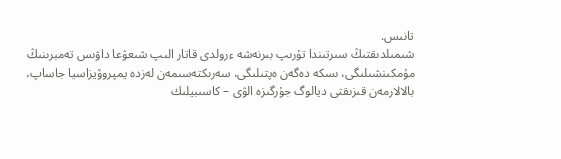تانىس.
شىمىلدىقتىڭ سىرتىندا تۇرىپ بىرنەشە ءرولدى قاتار الىپ شىعۋعا داۋىس تەمبرىنىڭ مۇمكىنشىلىگى، ىسكە دەگەن ەپتىلىگى، سەرىكتەسىمەن لەزدە يمپروۆيزاسيا جاساپ، بالالارمەن قىزىقتى ديالوگ جۇرگىزە الۋى – كاسىبيلىك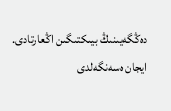دەڭگەيىنىڭ بيىكتىگىن اڭعارتادى.
ايجان ەسەنگەلدى